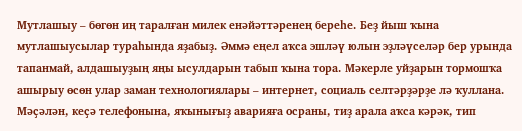Мутлашыу – бөгөн иң таралған милек енәйәттәренең береһе. Беҙ йыш ҡына мутлашыусылар тураһында яҙабыҙ. Әммә еңел аҡса эшләү юлын эҙләүселәр бер урында тапанмай, алдашыуҙың яңы ысулдарын табып ҡына тора. Мәкерле уйҙарын тормошҡа ашырыу өсөн улар заман технологиялары – интернет, социаль селтәрҙәрҙе лә ҡуллана. Мәҫәлән, кеҫә телефонына, яҡынығыҙ аварияға осраны, тиҙ арала аҡса кәрәк, тип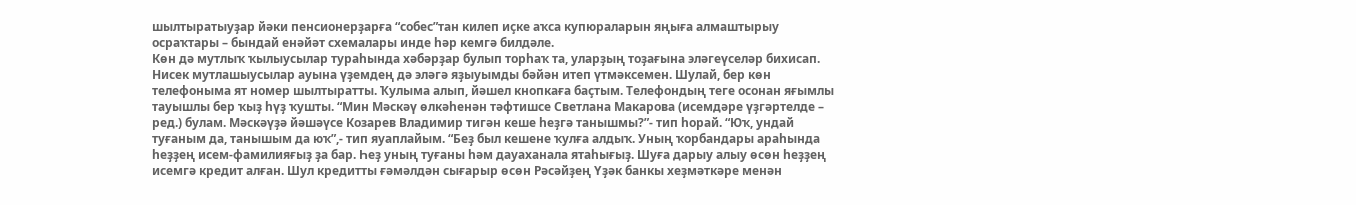шылтыратыуҙар йәки пенсионерҙарға “собес”тан килеп иҫке аҡса купюраларын яңыға алмаштырыу осраҡтары – бындай енәйәт схемалары инде һәр кемгә билдәле.
Көн дә мутлыҡ ҡылыусылар тураһында хәбәрҙар булып торһаҡ та, уларҙың тоҙағына эләгеүселәр бихисап. Нисек мутлашыусылар ауына үҙемдең дә эләгә яҙыуымды бәйән итеп үтмәксемен. Шулай, бер көн телефоныма ят номер шылтыратты. Ҡулыма алып, йәшел кнопкаға баҫтым. Телефондың теге осонан яғымлы тауышлы бер ҡыҙ һүҙ ҡушты. “Мин Мәскәү өлкәһенән тәфтишсе Светлана Макарова (исемдәре үҙгәртелде – ред.) булам. Мәскәүҙә йәшәүсе Козарев Владимир тигән кеше һеҙгә танышмы?”- тип һорай. “Юҡ, ундай туғаным да, танышым да юҡ”,- тип яуаплайым. “Беҙ был кешене ҡулға алдыҡ. Уның ҡорбандары араһында һеҙҙең исем-фамилияғыҙ ҙа бар. Һеҙ уның туғаны һәм дауаханала ятаһығыҙ. Шуға дарыу алыу өсөн һеҙҙең исемгә кредит алған. Шул кредитты ғәмәлдән сығарыр өсөн Рәсәйҙең Үҙәк банкы хеҙмәткәре менән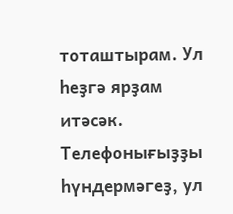тоташтырам. Ул һеҙгә ярҙам итәсәк. Телефонығыҙҙы һүндермәгеҙ, ул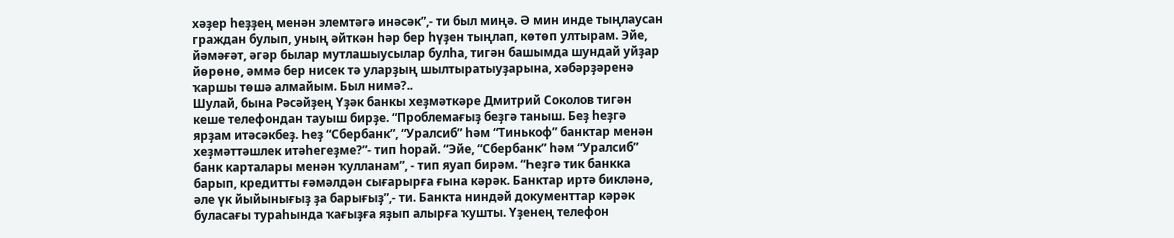хәҙер һеҙҙең менән элемтәгә инәсәк”,- ти был миңә. Ә мин инде тыңлаусан граждан булып, уның әйткән һәр бер һүҙен тыңлап, көтөп ултырам. Эйе, йәмәғәт, әгәр былар мутлашыусылар булһа, тигән башымда шундай уйҙар йөрөнө, әммә бер нисек тә уларҙың шылтыратыуҙарына, хәбәрҙәренә ҡаршы төшә алмайым. Был нимә?..
Шулай, бына Рәсәйҙең Үҙәк банкы хеҙмәткәре Дмитрий Соколов тигән кеше телефондан тауыш бирҙе. “Проблемағыҙ беҙгә таныш. Беҙ һеҙгә ярҙам итәсәкбеҙ. Һеҙ “Сбербанк”, “Уралсиб” һәм “Тинькоф” банктар менән хеҙмәттәшлек итәһегеҙме?”- тип һорай. “Эйе, “Сбербанк” һәм “Уралсиб” банк карталары менән ҡулланам”, - тип яуап бирәм. “Һеҙгә тик банкка барып, кредитты ғәмәлдән сығарырға ғына кәрәк. Банктар иртә бикләнә, әле үк йыйынығыҙ ҙа барығыҙ”,- ти. Банкта ниндәй документтар кәрәк буласағы тураһында ҡағыҙға яҙып алырға ҡушты. Үҙенең телефон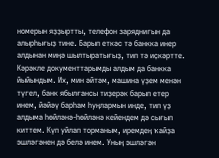номерын яҙҙыртты, телефон заряднигын да алырһығыҙ тине. Барып еткәс тә банкка инер алдынан миңә шылтыратығыҙ, тип тә иҫкәртте. Кәрәкле документтарымды алдым да банкка йыйындым. Их, мин әйтәм, машина үҙем менән түгел, банк ябылғансы тиҙерәк барып етер инем, йәйәү барһам һуңлармын инде, тип үҙ алдыма һөйләнә-һөйләнә кейендем дә сығып киттем. Күп уйлап торманым, иремдең ҡайҙа эшләгәнен дә белә инем. Уның эшләгән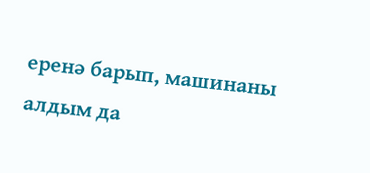еренә барып, машинаны алдым да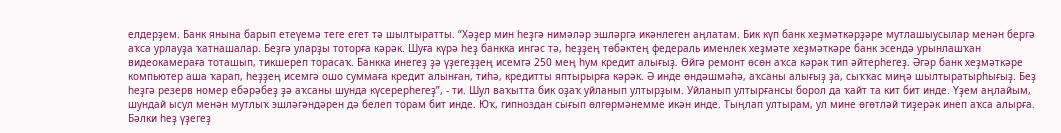елдерҙем. Банк янына барып етеүемә теге егет тә шылтыратты. “Хәҙер мин һеҙгә нимәләр эшләргә икәнлеген аңлатам. Бик күп банк хеҙмәткәрҙәре мутлашыусылар менән бергә аҡса урлауҙа ҡатнашалар. Беҙгә уларҙы тоторға кәрәк. Шуға күрә һеҙ банкка ингәс тә, һеҙҙең төбәктең федераль именлек хеҙмәте хеҙмәткәре банк эсендә урынлашҡан видеокамераға тоташып, тикшереп торасаҡ. Банкка инегеҙ ҙә үҙегеҙҙең исемгә 250 мең һум кредит алығыҙ. Өйгә ремонт өсөн аҡса кәрәк тип әйтерһегеҙ. Әгәр банк хеҙмәткәре компьютер аша ҡарап, һеҙҙең исемгә ошо суммаға кредит алынған, тиһә, кредитты яптырырға кәрәк. Ә инде өндәшмәһә, аҡсаны алығыҙ ҙа, сыҡҡас миңә шылтыратырһығыҙ. Беҙ һеҙгә резерв номер ебәрәбеҙ ҙә аҡсаны шунда күсерерһегеҙ”, - ти. Шул ваҡытта бик оҙаҡ уйланып ултырҙым. Уйланып ултырғансы борол да ҡайт та кит бит инде. Үҙем аңлайым, шундай ысул менән мутлыҡ эшләгәндәрен дә белеп торам бит инде. Юҡ, гипноздан сығып өлгөрмәнемме икән инде. Тыңлап ултырам, ул мине өгөтләй тиҙерәк инеп аҡса алырға. Бәлки һеҙ үҙегеҙ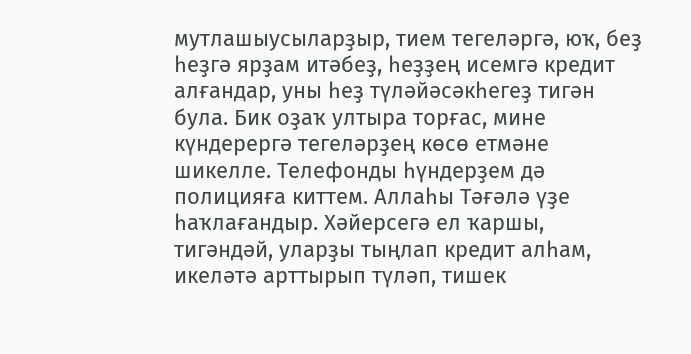мутлашыусыларҙыр, тием тегеләргә, юҡ, беҙ һеҙгә ярҙам итәбеҙ, һеҙҙең исемгә кредит алғандар, уны һеҙ түләйәсәкһегеҙ тигән була. Бик оҙаҡ ултыра торғас, мине күндерергә тегеләрҙең көсө етмәне шикелле. Телефонды һүндерҙем дә полицияға киттем. Аллаһы Тәғәлә үҙе һаҡлағандыр. Хәйерсегә ел ҡаршы, тигәндәй, уларҙы тыңлап кредит алһам, икеләтә арттырып түләп, тишек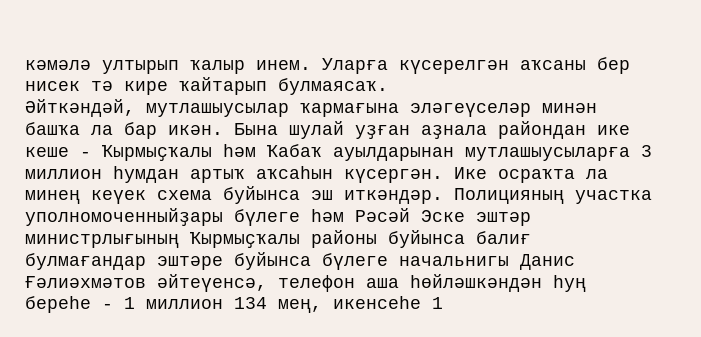кәмәлә ултырып ҡалыр инем. Уларға күсерелгән аҡсаны бер нисек тә кире ҡайтарып булмаясаҡ.
Әйткәндәй, мутлашыусылар ҡармағына эләгеүселәр минән башҡа ла бар икән. Бына шулай уҙған аҙнала райондан ике кеше - Ҡырмыҫҡалы һәм Ҡабаҡ ауылдарынан мутлашыусыларға 3 миллион һумдан артыҡ аҡсаһын күсергән. Ике осраҡта ла минең кеүек схема буйынса эш иткәндәр. Полицияның участка уполномоченныйҙары бүлеге һәм Рәсәй Эске эштәр министрлығының Ҡырмыҫҡалы районы буйынса балиғ булмағандар эштәре буйынса бүлеге начальнигы Данис Ғәлиәхмәтов әйтеүенсә, телефон аша һөйләшкәндән һуң береһе - 1 миллион 134 мең, икенсеһе 1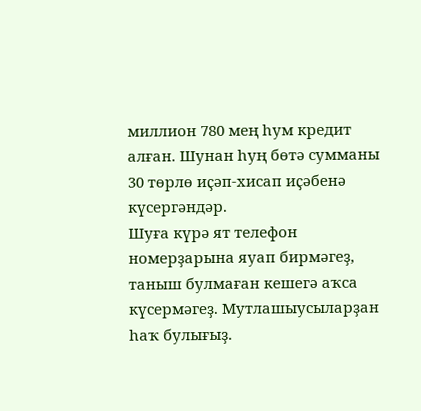миллион 780 мең һум кредит алған. Шунан һуң бөтә сумманы 30 төрлө иҫәп-хисап иҫәбенә күсергәндәр.
Шуға күрә ят телефон номерҙарына яуап бирмәгеҙ, таныш булмаған кешегә аҡса күсермәгеҙ. Мутлашыусыларҙан һаҡ булығыҙ.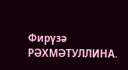Фирүзә РӘХМӘТУЛЛИНА.